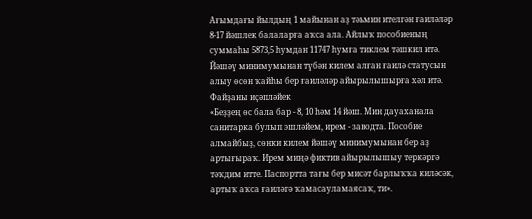Ағымдағы йылдың 1 майынан аҙ тәьмин ителгән ғаиләләр 8-17 йәшлек балаларға аҡса ала. Айлыҡ пособиеның суммаһы 5873,5 һумдан 11747 һумға тиклем тәшкил итә. Йәшәү минимумынан түбән килем алған ғаилә статусын алыу өсөн ҡайһы бер ғаиләләр айырылышырға хәл итә.
Файҙаны иҫәпләйек
«Беҙҙең өс бала бар - 8, 10 һәм 14 йәш. Мин дауаханала санитарка булып эшләйем, ирем - заводта. Пособие алмайбыҙ, сөнки килем йәшәү минимумынан бер аҙ артығыраҡ. Ирем миңә фиктив айырылышыу теркәргә тәҡдим итте. Паспортта тағы бер мисәт барлыҡҡа киләсәк, артыҡ аҡса ғаиләгә ҡамасауламаясаҡ, ти».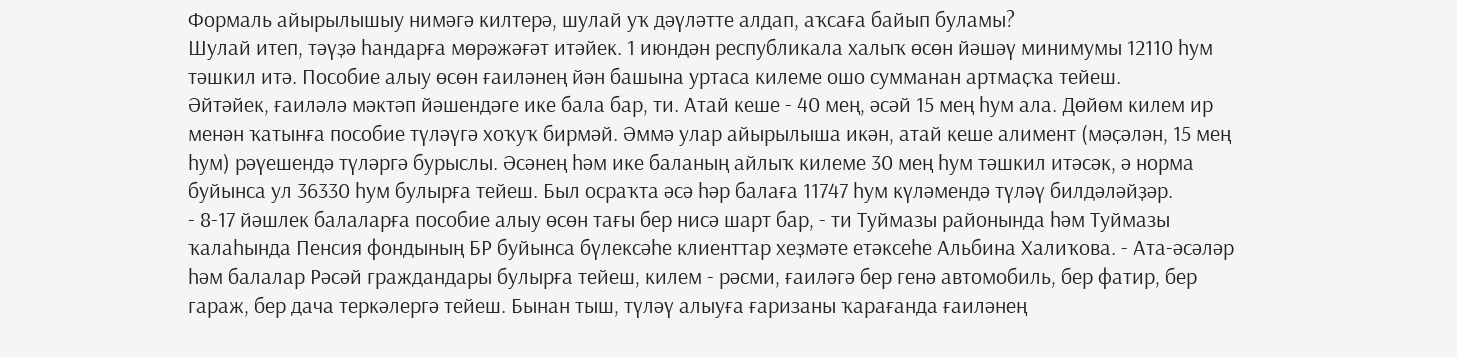Формаль айырылышыу нимәгә килтерә, шулай уҡ дәүләтте алдап, аҡсаға байып буламы?
Шулай итеп, тәүҙә һандарға мөрәжәғәт итәйек. 1 июндән республикала халыҡ өсөн йәшәү минимумы 12110 һум тәшкил итә. Пособие алыу өсөн ғаиләнең йән башына уртаса килеме ошо сумманан артмаҫҡа тейеш.
Әйтәйек, ғаиләлә мәктәп йәшендәге ике бала бар, ти. Атай кеше - 40 мең, әсәй 15 мең һум ала. Дөйөм килем ир менән ҡатынға пособие түләүгә хоҡуҡ бирмәй. Әммә улар айырылыша икән, атай кеше алимент (мәҫәлән, 15 мең һум) рәүешендә түләргә бурыслы. Әсәнең һәм ике баланың айлыҡ килеме 30 мең һум тәшкил итәсәк, ә норма буйынса ул 36330 һум булырға тейеш. Был осраҡта әсә һәр балаға 11747 һум күләмендә түләү билдәләйҙәр.
- 8-17 йәшлек балаларға пособие алыу өсөн тағы бер нисә шарт бар, - ти Туймазы районында һәм Туймазы ҡалаһында Пенсия фондының БР буйынса бүлексәһе клиенттар хеҙмәте етәксеһе Альбина Халиҡова. - Ата-әсәләр һәм балалар Рәсәй граждандары булырға тейеш, килем - рәсми, ғаиләгә бер генә автомобиль, бер фатир, бер гараж, бер дача теркәлергә тейеш. Бынан тыш, түләү алыуға ғаризаны ҡарағанда ғаиләнең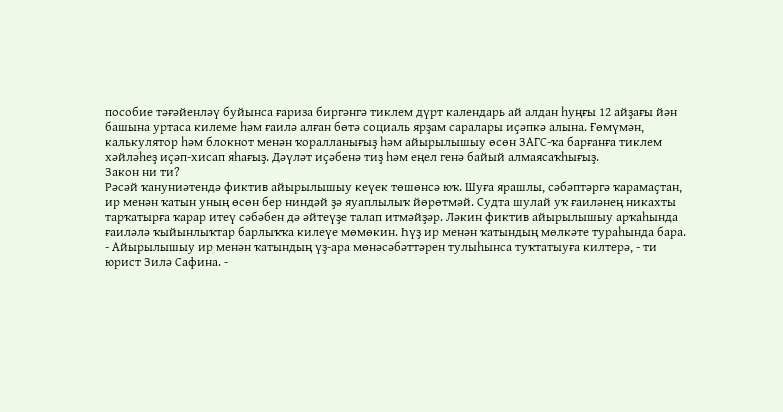пособие тәғәйенләү буйынса ғариза биргәнгә тиклем дүрт календарь ай алдан һуңғы 12 айҙағы йән башына уртаса килеме һәм ғаилә алған бөтә социаль ярҙам саралары иҫәпкә алына. Ғөмүмән, калькулятор һәм блокнот менән ҡоралланығыҙ һәм айырылышыу өсөн ЗАГС-ҡа барғанға тиклем хәйләһеҙ иҫәп-хисап яһағыҙ. Дәүләт иҫәбенә тиҙ һәм еңел генә байый алмаясаҡһығыҙ.
Закон ни ти?
Рәсәй ҡануниәтендә фиктив айырылышыу кеүек төшөнсә юҡ. Шуға ярашлы, сәбәптәргә ҡарамаҫтан, ир менән ҡатын уның өсөн бер ниндәй ҙә яуаплылыҡ йөрөтмәй. Судта шулай уҡ ғаиләнең никахты тарҡатырға ҡарар итеү сәбәбен дә әйтеүҙе талап итмәйҙәр. Ләкин фиктив айырылышыу арҡаһында ғаиләлә ҡыйынлыҡтар барлыҡҡа килеүе мөмөкин. Һүҙ ир менән ҡатындың мөлкәте тураһында бара.
- Айырылышыу ир менән ҡатындың үҙ-ара мөнәсәбәттәрен тулыһынса туҡтатыуға килтерә, - ти юрист Зилә Сафина. -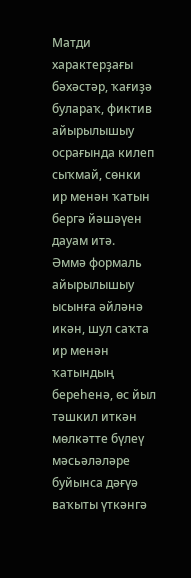Матди характерҙағы бәхәстәр, ҡағиҙә булараҡ, фиктив айырылышыу осрағында килеп сыҡмай, сөнки ир менән ҡатын бергә йәшәүен дауам итә.
Әммә формаль айырылышыу ысынға әйләнә икән, шул саҡта ир менән ҡатындың береһенә, өс йыл тәшкил иткән мөлкәтте бүлеү мәсьәләләре буйынса дәғүә ваҡыты үткәнгә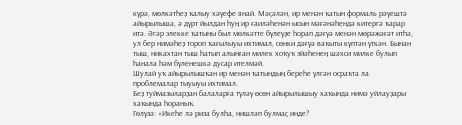күрә, мөлкәтһеҙ ҡалыу хәүефе янай. Мәҫәлән, ир менән ҡатын формаль рәүештә айырылыша, ә дүрт йылдан һуң ир ғаиләһенән ысын мәғәнәһендә китергә ҡарар итә. Әгәр элекке ҡатыны был мөлкәтте бүлеүҙе һорап дәғүә менән мөрәжәғәт итһә, ул бер нимәһеҙ тороп ҡағылыуы ихтимал, сөнки дәғүә ваҡыты күптән үткән. Бынан тыш, никахтан тыш һатып алынған милек хоҡуҡ эйәһенең шәхси милке булып һанала һәм бүленешкә дусар ителмәй.
Шулай уҡ айырылышҡан ир менән ҡатындың береһе үлгән осраҡта ла проблемалар тыуыуы ихтимал.
Беҙ туймазыларҙан балаларға түләү өсөн айырылышыу хаҡында нимә уйлауҙары хаҡында һораныҡ.
Гөлүзә: «Икеһе лә риза булһа, нишләп булмаҫ инде?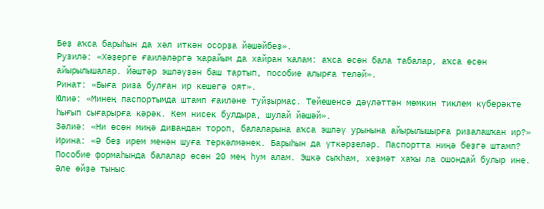Беҙ аҡса барыһын да хәл иткән осорҙа йәшәйбеҙ».
Рузилә: «Хәҙерге ғаиләләргә ҡарайым да хайран ҡалам: аҡса өсөн бала табалар, аҡса өсөн айырылышалар. Йәштәр эшләүҙән баш тартып, пособие алырға теләй».
Ринат: «Быға риза булған ир кешегә оят».
Юлиә: «Минең паспортымда штамп ғаиләне туйҙырмаҫ. Тейешенсә дәүләттән мөмкин тиклем күберәкте һығып сығарырға кәрәк. Кем нисек булдыра, шулай йәшәй».
Зәлиә: «Ни өсөн миңә дивандан тороп, балаларына аҡса эшләү урынына айырылышырға ризалашҡан ир?»
Ирина: «Ә беҙ ирем менән шуға теркәлмәнек. Барыһын да үткәрҙеләр. Паспортта ниңә беҙгә штамп? Пособие формаһында балалар өсөн 20 мең һум алам. Эшкә сыҡһам, хеҙмәт хаҡы ла ошондай булыр ине. Әле өйҙә тыныс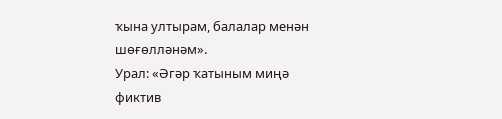ҡына ултырам, балалар менән шөғөлләнәм».
Урал: «Әгәр ҡатыным миңә фиктив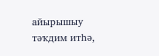айырышыу тәҡдим итһә,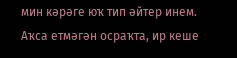мин кәрәге юҡ тип әйтер инем. Аҡса етмәгән осраҡта, ир кеше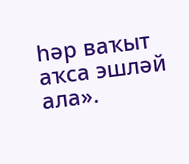һәр ваҡыт аҡса эшләй ала».